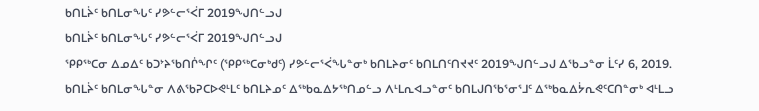ᑲᑎᒪᔩᑦ ᑲᑎᒪᓂᖓᑦ ᓯᕗᓪᓕᕐᐹᒥ 2019ᖑᑎᓪᓗᒍ
ᑲᑎᒪᔩᑦ ᑲᑎᒪᓂᖓᑦ ᓯᕗᓪᓕᕐᐹᒥ 2019ᖑᑎᓪᓗᒍ
ᕿᑭᖅᑕᓂ ᐃᓄᐃᑦ ᑲᑐᔾᔨᖃᑎᒌᖏᑦ (ᕿᑭᖅᑕᓂᒃᑯᑦ) ᓯᕗᓪᓕᕐᐹᖓᓐᓂᒃ ᑲᑎᒪᔨᓂᑦ ᑲᑎᒪᑎᑦᑎᔪᔪᑦ 2019ᖑᑎᓪᓗᒍ ᐃᖃᓗᓐᓂ ᒫᑦᓯ 6, 2019.
ᑲᑎᒪᔩᑦ ᑲᑎᒪᓂᖓᓐᓂ ᐱᕕᖃᕈᑕᐅᕙᒻᒪᑦ ᑲᑎᒪᔨᓄᑦ ᐃᖅᑲᓇᐃᔭᖅᑎᓄᓪᓗ ᐱᒻᒪᕆᐊᓗᓐᓂᑦ ᑲᑎᒪᒍᑎᖃᕐᓂᕐᒧᑦ ᐃᖅᑲᓇᐃᔮᕆᕙᑦᑕᑎᓐᓂᒃ ᐊᒻᒪᓗ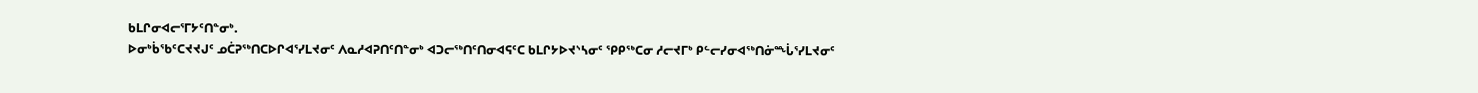ᑲᒪᒋᓂᐊᓕᕐᒥᔭᑦᑎᓐᓂᒃ.
ᐅᓂᒃᑳᖃᑦᑕᔪᔪᒍᑦ ᓄᑖᕈᖅᑎᑕᐅᒋᐊᕐᓯᒪᔪᓂᑦ ᐱᓇᓱᐊᕈᑎᑦᑎᓐᓂᒃ ᐊᑐᓕᖅᑎᑦᑎᓂᐊᕋᑦᑕ ᑲᒪᒋᔭᐅᔪᔅᓴᓂᑦ ᕿᑭᖅᑕᓂ ᓱᓕᔪᒥᒃ ᑭᓪᓕᓯᓂᐊᖅᑎᓃᙶᕐᓯᒪᔪᓂᑦ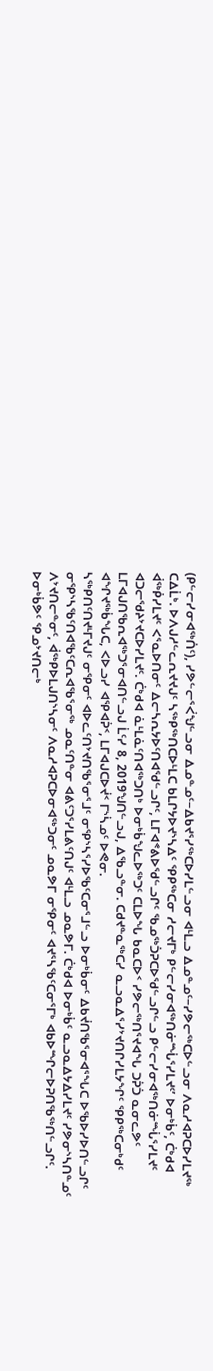(ᑭᓪᓕᓯᓂᐊᖅᑏᑦ), ᓯᕗᓪᓕᕐᐹᖑᓪᓗᓂ ᐃᓄᓐᓄᑦ−ᐃᑲᔪᕐᓯᖅᑕᐅᓯᒪᓪᓗᓂ ᐊᒻᒪᓗ ᐃᓄᓐᓄᑦ−ᓯᕗᓕᖅᑕᐅᓪᓗᓂ ᐱᓇᓱᐊᕈᑕᐅᓯᒪᔪᖅ ᑕᐃᒫᒃ. ᐅᐱᒍᓱᓪᓚᕆᔪᔪᒍᑦ ᓴᖅᑭᖅᑎᑕᐅᒻᒪᑕ ᑲᒪᒋᔭᐅᔪᔅᓴᐃᑦ ᕿᑭᖅᑕᓂ ᓱᓕᔪᒥᒃ ᑭᓪᓕᓯᓂᐊᖅᑎᓃᙶᕐᓯᒪᔪᑦ’ ᐅᓂᒃᑳᑦ, ᑖᒃᑯᐊ ᐋᖅᑮᓯᒪᔪᑦ ᐸᕐᓇᐅᑎᓂᑦ ᐃᓕᓴᕆᔭᐅᑦᑎᐊᖁᓪᓗᒋᑦ, ᒪᒥᐊᕝᕕᐅᖁᓪᓗᒋᑦ ᖃᓄᖅᑑᕈᑕᐅᖁᓪᓗᒋᓪᓗ ᑭᓪᓕᓯᓂᐊᖅᑎᓃᙶᕐᓯᒪᔪᑦ ᐊᑐᓕᖁᔨᔾᔪᑕᐅᓯᒪᔪᑦ. ᑖᒃᑯᐊ ᓈᒻᒪᓈᑦᑎᐊᖅᑐᑎᒃ ᐅᓂᒃᑳᖑᓚᐅᖅᑐᑦ ᑕᒪᐅᖓ ᑲᓇᑕᐅᑉ ᓯᕗᓕᖅᑎᕐᔪᐊᖓ ᑐᕉᑑ ᓇᓂᓚᕗᑦ ᒪᒥᐊᒍᑎᖃᕆᐊᖅᑐᕐᓂᐊᑎᓪᓗᒍ ᒫᑦᓯ 8, 2019ᖑᑎᓪᓗᒍ, ᐃᖃᓗᓐᓂ. ᑕᑯᔪᓐᓇᖅᑕᓯ ᓇᓗᓇᐃᕐᓯᔾᔪᑎᒋᓯᒪᔭᖏᑦ ᕿᑭᖅᑕᓂᒃᑯᑦ ᐊᖏᔪᖅᑳᖓᑕ, ᐸᐅᓗᓯ ᐊᕿᐊᕉᑉ, ᒪᒥᐊᒍᑕᐅᔫᑉ ᒥᔅᓵᓄᑦ ᐅᕙᓂ.
ᓴᖅᑭᑎᑦᑎᔪᒻᒥᔪᒍᑦ ᓂᕿᓂᑦ ᐊᐅᓚᑦᑎᔾᔪᑎᖃᕐᓂᕐᒧᑦ ᓂᕿᔅᓴᕐᓯᐅᖃᑦᑕᓂᕐᒧᓪᓗ ᐅᓂᒃᑳᓂᑦ ᐃᑲᔫᑎᖃᕐᓂᐊᕐᖓᑕ ᐅᖃᐅᓯᐅᑎᓪᓗᒋᑦ ᓂᕿᔅᓴᖃᑦᑎᐊᖃᑦᑕᕆᐊᖃᕐᓂᖅ ᓄᓇᑦᑎᓐᓂ ᐊᕕᑦᑐᕐᓯᒪᕕᑦᑎᒍᑦ ᐊᒻᒪᓗ ᓄᓇᕗᒥ. ᑖᒃᑯᐊ ᐅᓂᒃᑳᑦ ᓇᓗᓇᐃᔭᐃᓯᒪᔪᑦ ᓯᕗᓂᔅᓴᑎᓐᓄᑦ ᐱᔾᔪᑎᓕᓐᓂᑦ, ᐋᖅᑭᐅᒪᒍᑎᔅᓴᓂᑦ ᐱᓇᓱᐊᕈᑕᐅᓂᐊᖅᑐᓂᑦ ᓄᓇᕗᒥ ᓂᕿᓂᑦ ᐊᔪᕐᓴᖃᑦᑕᓂᕐᒥᒃ ᐊᑲᐅᙱᓕᐅᕈᑎᖃᖅᑎᓪᓗᒋᑦ. ᐅᓂᒃᑳᕗᑦ ᕿᓄᔾᔪᑎᓕᒃ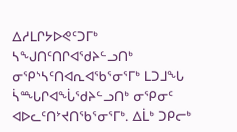ᐃᓱᒪᒋᔭᐅᕙᑦᑐᒥᒃ ᓴᖑᑎᑦᑎᒋᐊᖁᔨᓪᓗᑎᒃ ᓂᕿᔅᓴᑦᑎᐊᕆᐊᖃᕐᓂᕐᒥᒃ ᒪᑐᒧᖓ ᓵᙵᒋᐊᖔᖁᔨᓪᓗᑎᒃ ᓂᕿᓂᑦ ᐊᐅᓚᑦᑎᔾᔪᑎᖃᕐᓂᕐᒥᒃ. ᐃᒫᒃ ᑐᑭᓕᒃ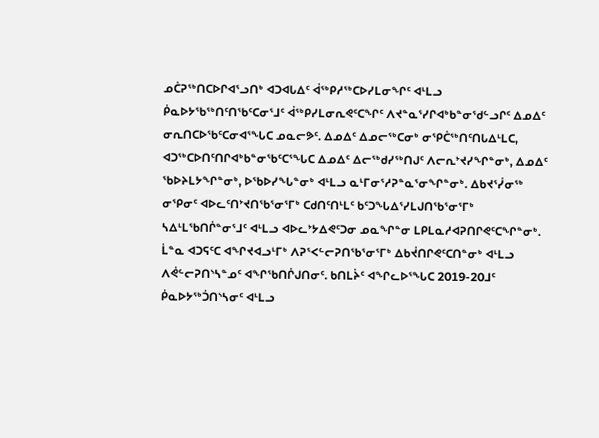ᓄᑖᕈᖅᑎᑕᐅᒋᐊᕐᓗᑎᒃ ᐊᑐᐊᒐᐃᑦ ᐋᖅᑭᓱᖅᑕᐅᓯᒪᓂᖏᑦ ᐊᒻᒪᓗ ᑮᓇᐅᔭᖃᖅᑎᑦᑎᖃᑦᑕᓂᕐᒧᑦ ᐋᖅᑭᓯᒪᓂᕆᕙᑦᑕᖏᑦ ᐱᔪᓐᓇᕐᓯᒋᐊᒃᑲᓐᓂᖁᓪᓗᒋᑦ ᐃᓄᐃᑦ ᓂᕆᑎᑕᐅᖃᑦᑕᓂᐊᕐᖓᑕ ᓄᓇᓕᕗᑦ. ᐃᓄᐃᑦ ᐃᓄᓕᖅᑕᓂᒃ ᓂᕿᑖᖅᑎᑦᑎᒐᐃᒻᒪᑕ, ᐊᑐᖅᑕᐅᑎᑦᑎᒋᐊᒃᑲᓐᓂᖃᑦᑕᕐᖓᑕ ᐃᓄᐃᑦ ᐃᓕᖅᑯᓯᖅᑎᒍᑦ ᐱᓕᕆᔾᔪᓯᖏᓐᓂᒃ, ᐃᓄᐃᑦ ᖃᐅᔨᒪᔭᖏᓐᓂᒃ, ᐅᖃᐅᓯᖓᓐᓂᒃ ᐊᒻᒪᓗ ᓇᒻᒥᓂᕐᓱᕈᓐᓇᕐᓂᖏᓐᓂᒃ. ᐃᑲᔪᕐᓰᓂᖅ ᓂᕿᓂᑦ ᐊᐅᓚᑦᑎᔾᔪᑎᖃᕐᓂᕐᒥᒃ ᑕᑯᑎᑦᑎᒻᒪᑦ ᑲᑦᑐᖓᐃᕐᓯᒪᒍᑎᖃᕐᓂᕐᒥᒃ ᓴᐃᒻᒪᖃᑎᒌᓐᓂᕐᒧᑦ ᐊᒻᒪᓗ ᐊᐅᓚᔾᔭᐃᕙᑦᑐᓂ ᓄᓇᖏᓐᓂ ᒪᑭᒪᓇᓱᐊᕈᑎᒋᕙᑦᑕᖏᓐᓂᒃ.
ᒫᓐᓇ ᐊᑐᕋᑦᑕ ᐊᖏᔪᐊᓗᒻᒥᒃ ᐱᕈᕐᐸᓪᓕᕈᑎᖃᕐᓂᕐᒥᒃ ᐃᑲᔫᑎᒋᕙᑦᑕᑎᓐᓂᒃ ᐊᒻᒪᓗ ᐱᕚᓪᓕᕈᑎᔅᓴᓐᓄᑦ ᐊᖏᖃᑎᒌᒍᑎᓂᑦ. ᑲᑎᒪᔩᑦ ᐊᖏᓚᐅᕐᖓᑕ 2019-20ᒧᑦ ᑮᓇᐅᔭᖅᑑᑎᔅᓴᓂᑦ ᐊᒻᒪᓗ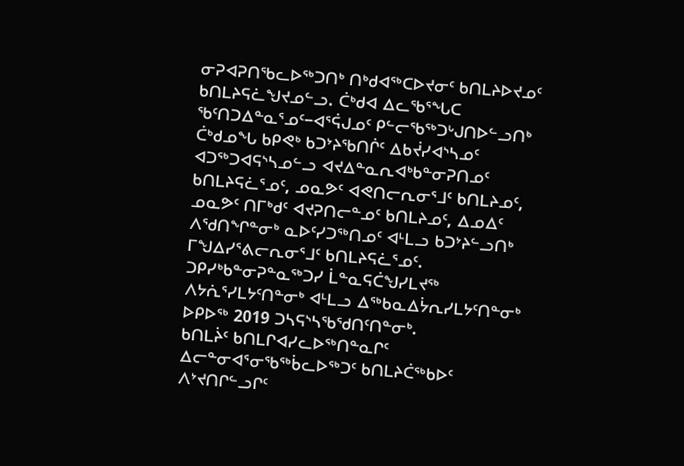ᓂᕈᐊᕈᑎᖃᓚᐅᖅᑐᑎᒃ ᑎᒃᑯᐊᖅᑕᐅᔪᓂᑦ ᑲᑎᒪᔨᐅᔪᓄᑦ ᑲᑎᒪᔨᕋᓛᖑᔪᓄᓪᓗ. ᑖᒃᑯᐊ ᐃᓚᖃᕐᖓᑕ ᖃᑦᑎᑐᐃᓐᓇᕐᓄᑦ−ᐊᕐᕌᒍᓄᑦ ᑭᓪᓕᖃᖅᑐᒡᒍᑎᐅᓪᓗᑎᒃ ᑖᒃᑯᓄᖓ ᑲᑭᕙᒃ ᑲᑐᔾᔨᖃᑎᒌᑦ ᐃᑲᔫᓯᐊᔅᓴᓄᑦ ᐊᑐᖅᑐᐊᕋᔅᓴᓄᓪᓗ ᐊᔪᐃᓐᓇᕆᐊᒃᑲᓐᓂᕈᑎᓄᑦ ᑲᑎᒪᔨᕋᓛᕐᓄᑦ, ᓄᓇᕗᑦ ᐊᕙᑎᓕᕆᓂᕐᒧᑦ ᑲᑎᒪᔨᓄᑦ, ᓄᓇᕗᑦ ᑎᒥᒃᑯᑦ ᐊᔪᕈᑎᓕᓐᓄᑦ ᑲᑎᒪᔨᓄᑦ, ᐃᓄᐃᑦ ᐱᖁᑎᖏᓐᓂᒃ ᓇᐅᑦᓯᑐᖅᑎᓄᑦ ᐊᒻᒪᓗ ᑲᑐᔾᔨᓪᓗᑎᒃ ᒥᖑᐃᓯᕐᕕᓕᕆᓂᕐᒧᑦ ᑲᑎᒪᔨᕋᓛᕐᓄᑦ.
ᑐᑭᓯᒃᑲᓐᓂᕈᓐᓇᖅᑐᓯ ᒫᓐᓇᕋᑖᖑᓯᒪᔪᖅ ᐱᔭᕇᕐᓯᒪᔭᑦᑎᓐᓂᒃ ᐊᒻᒪᓗ ᐃᖅᑲᓇᐃᔮᕆᓯᒪᔭᑦᑎᓐᓂᒃ ᐅᑭᐅᖅ 2019 ᑐᓴᕋᔅᓴᖃᖁᑎᑦᑎᓐᓂᒃ.
ᑲᑎᒪᔩᑦ ᑲᑎᒪᒋᐊᓯᓚᐅᖅᑎᓐᓇᒋᑦ ᐃᓕᓐᓂᐊᕐᓂᖃᖅᑳᓚᐅᖅᑐᑦ ᑲᑎᒪᔨᑖᖅᑲᐅᑦ ᐱᔾᔪᑎᒋᓪᓗᒋᑦ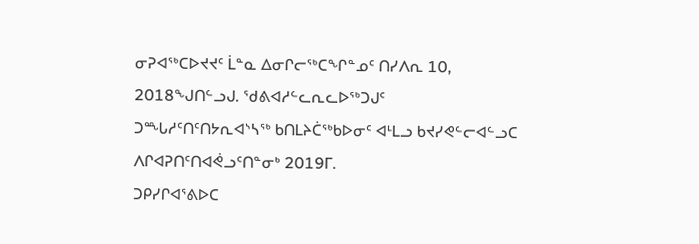ᓂᕈᐊᖅᑕᐅᔪᔪᑦ ᒫᓐᓇ ᐃᓂᒋᓕᖅᑕᖏᓐᓄᑦ ᑎᓯᐱᕆ 10, 2018ᖑᑎᓪᓗᒍ. ᖁᕕᐊᓱᓪᓚᕆᓚᐅᖅᑐᒍᑦ ᑐᙵᓱᑦᑎᑦᑎᔭᕆᐊᔅᓴᖅ ᑲᑎᒪᔨᑖᖅᑲᐅᓂᑦ ᐊᒻᒪᓗ ᑲᔪᓯᕙᓪᓕᐊᓪᓗᑕ ᐱᒋᐊᕈᑎᑦᑎᐊᕚᓗᑦᑎᓐᓂᒃ 2019ᒥ.
ᑐᑭᓯᒋᐊᕐᕕᐅᑕ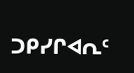ᑐᑭᓯᒋᐊᕆᑦ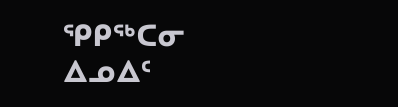ᕿᑭᖅᑕᓂ ᐃᓄᐃᑦ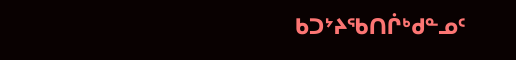ᑲᑐᔾᔨᖃᑎᒌᒃᑯᓐᓄᑦ